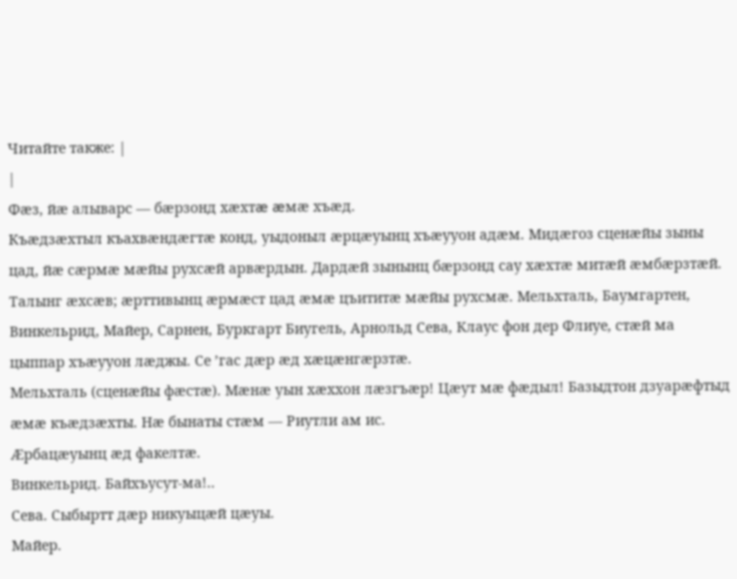Читайте также: |
|
Фæз, йæ алыварс — бæрзонд хæхтæ æмæ хъæд.
Къæдзæхтыл къахвæндæгтæ конд, уыдоныл æрцæуынц хъæууон адæм. Мидæгоз сценæйы зыны цад, йæ сæрмæ мæйы рухсæй арвæрдын. Дардæй зынынц бæрзонд сау хæхтæ митæй æмбæрзтæй. Талынг æхсæв; æрттивынц æрмæст цад æмæ цъититæ мæйы рухсмæ. Мельхталь, Баумгартен, Винкельрид, Майер, Сарнен, Буркгарт Биугель, Арнольд Сева, Клаус фон дер Флиуе, стæй ма цыппар хъæууон лæджы. Се ’гас дæр æд хæцæнгæрзтæ.
Мельхталь (сценæйы фæстæ). Мæнæ уын хæххон лæзгъæр! Цæут мæ фæдыл! Базыдтон дзуарæфтыд æмæ къæдзæхты. Нæ бынаты стæм — Риутли ам ис.
Æрбацæуынц æд факелтæ.
Винкельрид. Байхъусут-ма!..
Сева. Сыбыртт дæр никуыцæй цæуы.
Майер.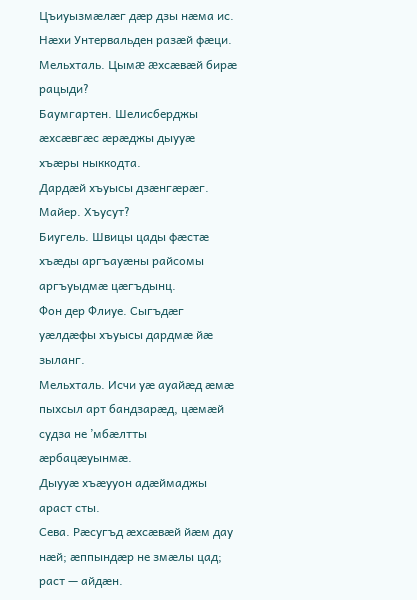Цъиуызмæлæг дæр дзы нæма ис. Нæхи Унтервальден разæй фæци.
Мельхталь. Цымæ æхсæвæй бирæ рацыди?
Баумгартен. Шелисберджы æхсæвгæс æрæджы дыууæ хъæры ныккодта.
Дардæй хъуысы дзæнгæрæг.
Майер. Хъусут?
Биугель. Швицы цады фæстæ хъæды аргъауæны райсомы аргъуыдмæ цæгъдынц.
Фон дер Флиуе. Сыгъдæг уæлдæфы хъуысы дардмæ йæ зыланг.
Мельхталь. Исчи уæ ауайæд æмæ пыхсыл арт бандзарæд, цæмæй судза не ’мбæлтты æрбацæуынмæ.
Дыууæ хъæууон адæймаджы араст сты.
Сева. Рæсугъд æхсæвæй йæм дау нæй; æппындæр не змæлы цад; раст — айдæн.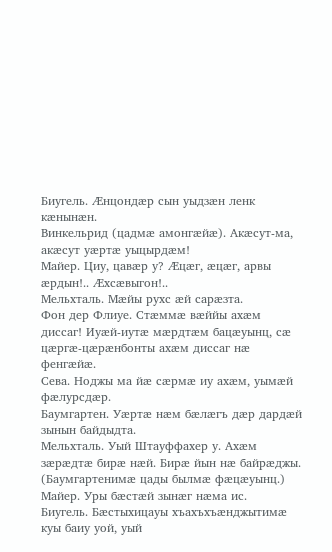Биугель. Æнцондæр сын уыдзæн ленк кæнынæн.
Винкельрид (цадмæ амонгæйæ). Акæсут-ма, акæсут уæртæ уыцырдæм!
Майер. Циу, цавæр у? Æцæг, æцæг, арвы æрдын!.. Æхсæвыгон!..
Мельхталь. Мæйы рухс æй сарæзта.
Фон дер Флиуе. Стæммæ вæййы ахæм диссаг! Иуæй-иутæ мæрдтæм бацæуынц, сæ цæргæ-цæрæнбонты ахæм диссаг нæ фенгæйæ.
Сева. Ноджы ма йæ сæрмæ иу ахæм, уымæй фæлурсдæр.
Баумгартен. Уæртæ нæм бæлæгъ дæр дардæй зынын байдыдта.
Мельхталь. Уый Штауффахер у. Ахæм зæрæдтæ бирæ нæй. Бирæ йын нæ байрæджы. (Баумгартенимæ цады былмæ фæцæуынц.)
Майер. Уры бæстæй зынæг нæма ис.
Биугель. Бæстыхицауы хъахъхъæнджытимæ куы баиу уой, уый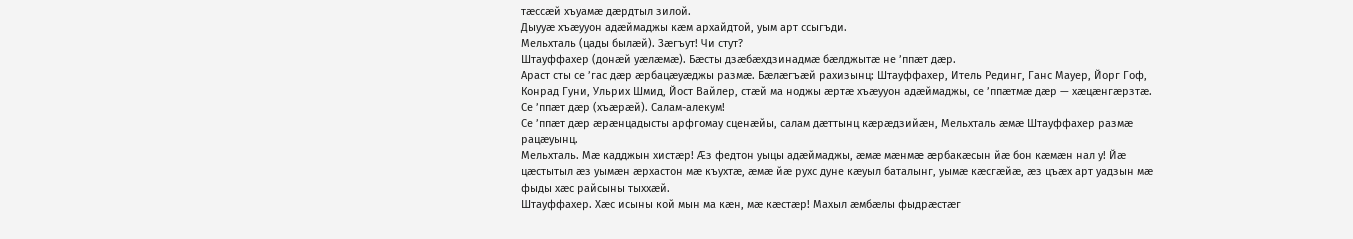тæссæй хъуамæ дæрдтыл зилой.
Дыууæ хъæууон адæймаджы кæм архайдтой, уым арт ссыгъди.
Мельхталь (цады былæй). Зæгъут! Чи стут?
Штауффахер (донæй уæлæмæ). Бæсты дзæбæхдзинадмæ бæлджытæ не ’ппæт дæр.
Араст сты се ’гас дæр æрбацæуæджы размæ. Бæлæгъæй рахизынц: Штауффахер, Итель Рединг, Ганс Мауер, Йорг Гоф, Конрад Гуни, Ульрих Шмид, Йост Вайлер, стæй ма ноджы æртæ хъæууон адæймаджы, се ’ппæтмæ дæр — хæцæнгæрзтæ.
Се ’ппæт дæр (хъæрæй). Салам-алекум!
Се ’ппæт дæр æрæнцадысты арфгомау сценæйы, салам дæттынц кæрæдзийæн, Мельхталь æмæ Штауффахер размæ рацæуынц.
Мельхталь. Мæ кадджын хистæр! Æз федтон уыцы адæймаджы, æмæ мæнмæ æрбакæсын йæ бон кæмæн нал у! Йæ цæстытыл æз уымæн æрхастон мæ къухтæ, æмæ йæ рухс дуне кæуыл баталынг, уымæ кæсгæйæ, æз цъæх арт уадзын мæ фыды хæс райсыны тыххæй.
Штауффахер. Хæс исыны кой мын ма кæн, мæ кæстæр! Махыл æмбæлы фыдрæстæг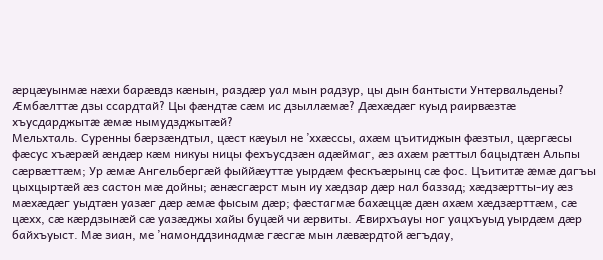æрцæуынмæ нæхи барæвдз кæнын, раздæр уал мын радзур, цы дын бантысти Унтервальдены? Æмбæлттæ дзы ссардтай? Цы фæндтæ сæм ис дзыллæмæ? Дæхæдæг куыд раирвæзтæ хъусдарджытæ æмæ нымудзджытæй?
Мельхталь. Суренны бæрзæндтыл, цæст кæуыл не ’ххæссы, ахæм цъитиджын фæзтыл, цæргæсы фæсус хъæрæй æндæр кæм никуы ницы фехъусдзæн адæймаг, æз ахæм рæттыл бацыдтæн Альпы сæрвæттæм; Ур æмæ Ангельбергæй фыййæуттæ уырдæм фескъæрынц сæ фос. Цъититæ æмæ дагъы цыхцыртæй æз састон мæ дойны; æнæсгæрст мын иу хæдзар дæр нал баззад; хæдзæртты-иу æз мæхæдæг уыдтæн уазæг дæр æмæ фысым дæр; фæстагмæ бахæццæ дæн ахæм хæдзæрттæм, сæ цæхх, сæ кæрдзынæй сæ уазæджы хайы буцæй чи æрвиты. Æвирхъауы ног уацхъуыд уырдæм дæр байхъуыст. Мæ зиан, ме ’намонддзинадмæ гæсгæ мын лæвæрдтой æгъдау,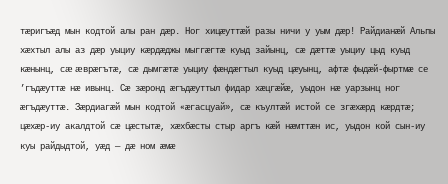тæригъæд мын кодтой алы ран дæр. Ног хицæуттæй разы ничи у уым дæр! Райдианæй Альпы хæхтыл алы аз дæр уыциу кæрдæджы мыггæгтæ куыд зайынц, сæ дæттæ уыциу цыд куыд кæнынц, сæ æврæгътæ, сæ дымгæтæ уыциу фæндæгтыл куыд цæуынц, афтæ фыдæй-фыртмæ се ’гъдæуттæ нæ ивынц. Сæ зæронд æгъдæуттыл фидар хæцгæйæ, уыдон нæ уарзынц ног æгъдæуттæ. Зæрдиагæй мын кодтой «æгасцуай», сæ къултæй истой се згæхæрд кæрдтæ; цæхæр-иу акалдтой сæ цæстытæ, хæхбæсты стыр аргъ кæй нæмттæн ис, уыдон кой сын-иу куы райдыдтой, уæд — дæ ном æмæ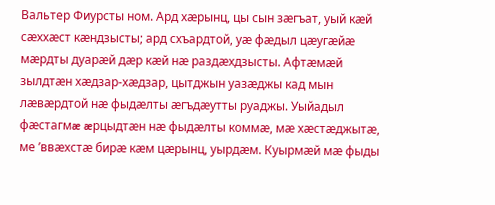Вальтер Фиурсты ном. Ард хæрынц, цы сын зæгъат, уый кæй сæххæст кæндзысты; ард схъардтой, уæ фæдыл цæугæйæ мæрдты дуарæй дæр кæй нæ раздæхдзысты. Афтæмæй зылдтæн хæдзар-хæдзар, цытджын уазæджы кад мын лæвæрдтой нæ фыдæлты æгъдæутты руаджы. Уыйадыл фæстагмæ æрцыдтæн нæ фыдæлты коммæ, мæ хæстæджытæ, ме ’ввæхстæ бирæ кæм цæрынц, уырдæм. Куырмæй мæ фыды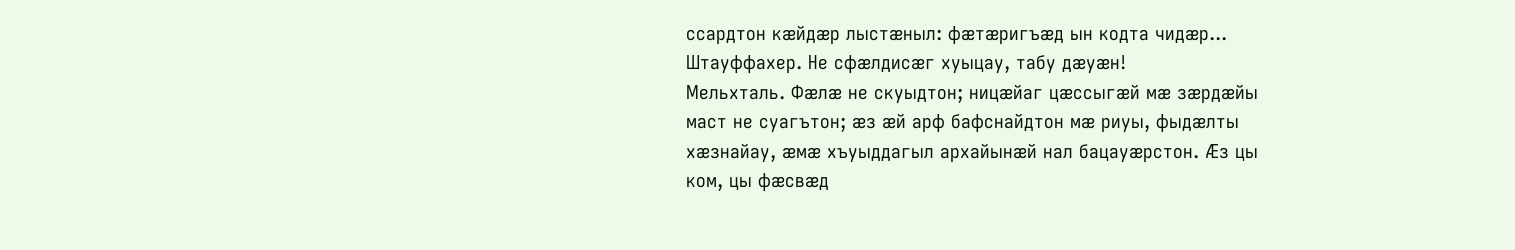ссардтон кæйдæр лыстæныл: фæтæригъæд ын кодта чидæр...
Штауффахер. Не сфæлдисæг хуыцау, табу дæуæн!
Мельхталь. Фæлæ не скуыдтон; ницæйаг цæссыгæй мæ зæрдæйы маст не суагътон; æз æй арф бафснайдтон мæ риуы, фыдæлты хæзнайау, æмæ хъуыддагыл архайынæй нал бацауæрстон. Æз цы ком, цы фæсвæд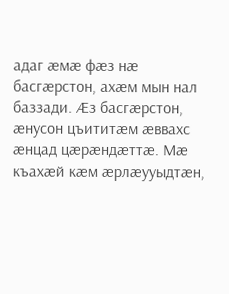адаг æмæ фæз нæ басгæрстон, ахæм мын нал баззади. Æз басгæрстон, æнусон цъититæм æввахс æнцад цæрæндæттæ. Мæ къахæй кæм æрлæууыдтæн,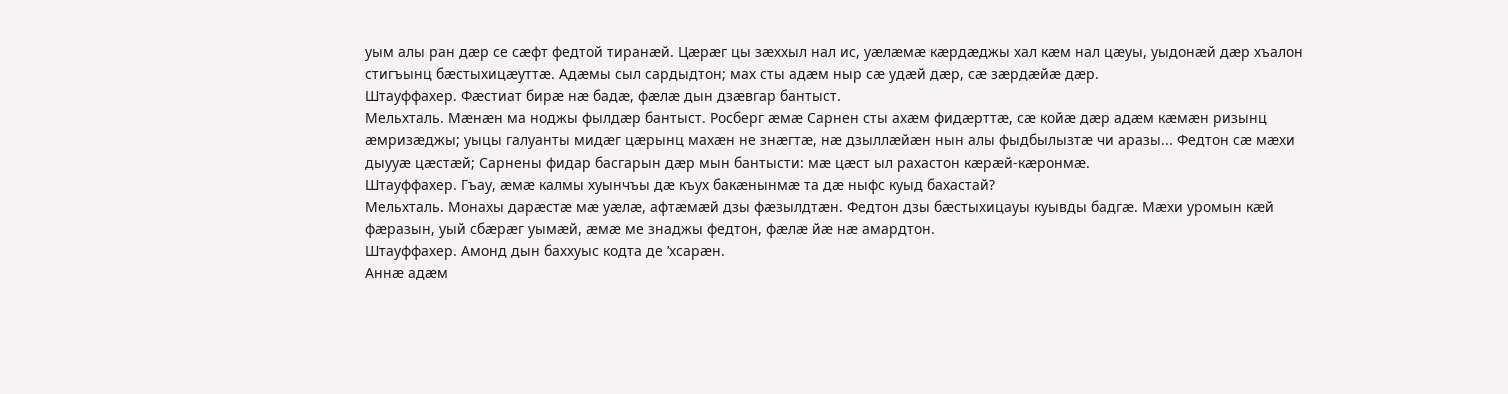уым алы ран дæр се сæфт федтой тиранæй. Цæрæг цы зæххыл нал ис, уæлæмæ кæрдæджы хал кæм нал цæуы, уыдонæй дæр хъалон стигъынц бæстыхицæуттæ. Адæмы сыл сардыдтон; мах сты адæм ныр сæ удæй дæр, сæ зæрдæйæ дæр.
Штауффахер. Фæстиат бирæ нæ бадæ, фæлæ дын дзæвгар бантыст.
Мельхталь. Мæнæн ма ноджы фылдæр бантыст. Росберг æмæ Сарнен сты ахæм фидæрттæ, сæ койæ дæр адæм кæмæн ризынц æмризæджы; уыцы галуанты мидæг цæрынц махæн не знæгтæ, нæ дзыллæйæн нын алы фыдбылызтæ чи аразы... Федтон сæ мæхи дыууæ цæстæй; Сарнены фидар басгарын дæр мын бантысти: мæ цæст ыл рахастон кæрæй-кæронмæ.
Штауффахер. Гъау, æмæ калмы хуынчъы дæ къух бакæнынмæ та дæ ныфс куыд бахастай?
Мельхталь. Монахы дарæстæ мæ уæлæ, афтæмæй дзы фæзылдтæн. Федтон дзы бæстыхицауы куывды бадгæ. Мæхи уромын кæй фæразын, уый сбæрæг уымæй, æмæ ме знаджы федтон, фæлæ йæ нæ амардтон.
Штауффахер. Амонд дын баххуыс кодта де ’хсарæн.
Аннæ адæм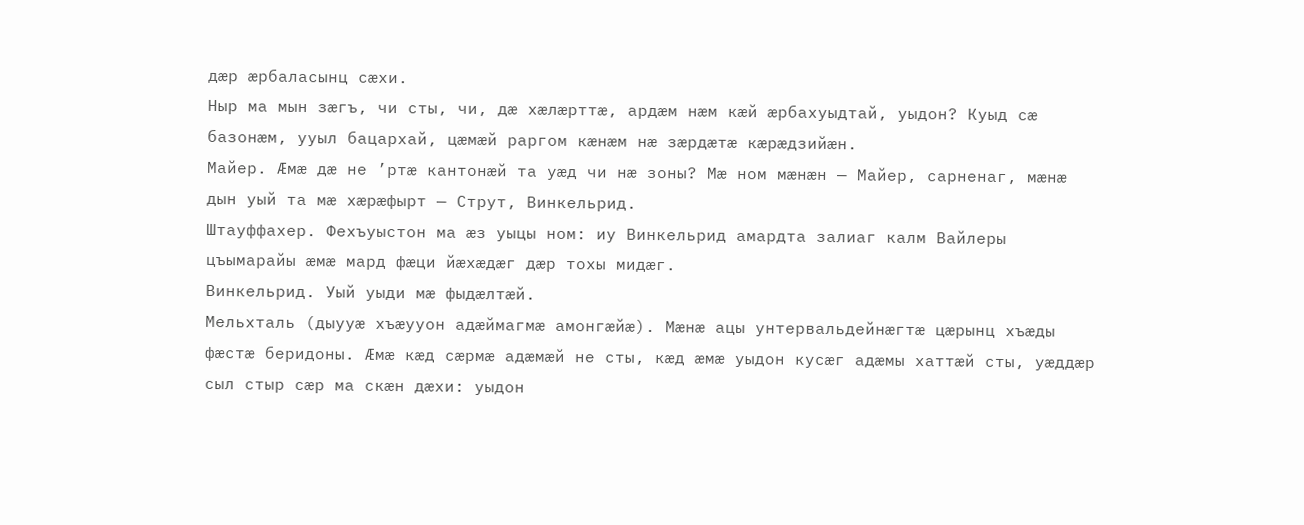дæр æрбаласынц сæхи.
Ныр ма мын зæгъ, чи сты, чи, дæ хæлæрттæ, ардæм нæм кæй æрбахуыдтай, уыдон? Куыд сæ базонæм, ууыл бацархай, цæмæй раргом кæнæм нæ зæрдæтæ кæрæдзийæн.
Майер. Æмæ дæ не ’ртæ кантонæй та уæд чи нæ зоны? Мæ ном мæнæн — Майер, сарненаг, мæнæ дын уый та мæ хæрæфырт — Струт, Винкельрид.
Штауффахер. Фехъуыстон ма æз уыцы ном: иу Винкельрид амардта залиаг калм Вайлеры цъымарайы æмæ мард фæци йæхæдæг дæр тохы мидæг.
Винкельрид. Уый уыди мæ фыдæлтæй.
Мельхталь (дыууæ хъæууон адæймагмæ амонгæйæ). Мæнæ ацы унтервальдейнæгтæ цæрынц хъæды фæстæ беридоны. Æмæ кæд сæрмæ адæмæй не сты, кæд æмæ уыдон кусæг адæмы хаттæй сты, уæддæр сыл стыр сæр ма скæн дæхи: уыдон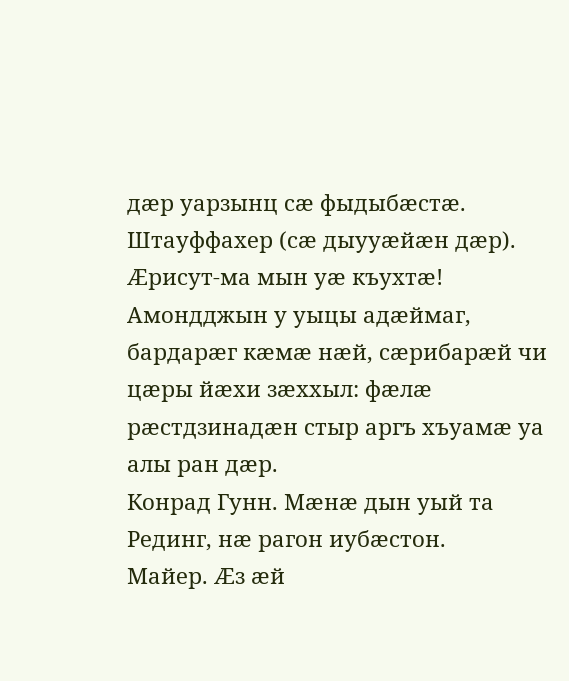дæр уарзынц сæ фыдыбæстæ.
Штауффахер (сæ дыууæйæн дæр). Æрисут-ма мын уæ къухтæ! Амондджын у уыцы адæймаг, бардарæг кæмæ нæй, сæрибарæй чи цæры йæхи зæххыл: фæлæ рæстдзинадæн стыр аргъ хъуамæ уа алы ран дæр.
Конрад Гунн. Мæнæ дын уый та Рединг, нæ рагон иубæстон.
Майер. Æз æй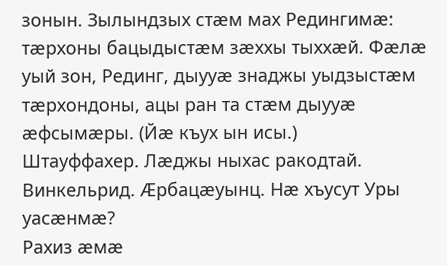зонын. Зылындзых стæм мах Редингимæ: тæрхоны бацыдыстæм зæххы тыххæй. Фæлæ уый зон, Рединг, дыууæ знаджы уыдзыстæм тæрхондоны, ацы ран та стæм дыууæ æфсымæры. (Йæ къух ын исы.)
Штауффахер. Лæджы ныхас ракодтай.
Винкельрид. Æрбацæуынц. Нæ хъусут Уры уасæнмæ?
Рахиз æмæ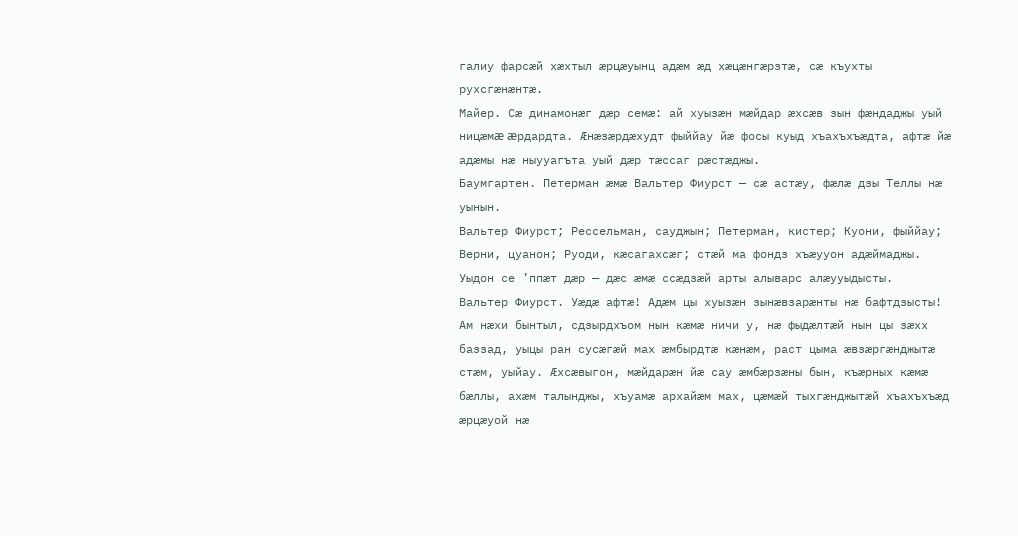галиу фарсæй хæхтыл æрцæуынц адæм æд хæцæнгæрзтæ, сæ къухты рухсгæнæнтæ.
Майер. Сæ динамонæг дæр семæ: ай хуызæн мæйдар æхсæв зын фæндаджы уый ницæмæ æрдардта. Æнæзæрдæхудт фыййау йæ фосы куыд хъахъхъæдта, афтæ йæ адæмы нæ ныууагъта уый дæр тæссаг рæстæджы.
Баумгартен. Петерман æмæ Вальтер Фиурст — сæ астæу, фæлæ дзы Теллы нæ уынын.
Вальтер Фиурст; Рессельман, сауджын; Петерман, кистер; Куони, фыййау; Верни, цуанон; Руоди, кæсагахсæг; стæй ма фондз хъæууон адæймаджы. Уыдон се ’ппæт дæр — дæс æмæ ссæдзæй арты алыварс алæууыдысты.
Вальтер Фиурст. Уæдæ афтæ! Адæм цы хуызæн зынæвзарæнты нæ бафтдзысты! Ам нæхи бынтыл, сдзырдхъом нын кæмæ ничи у, нæ фыдæлтæй нын цы зæхх баззад, уыцы ран сусæгæй мах æмбырдтæ кæнæм, раст цыма æвзæргæнджытæ стæм, уыйау. Æхсæвыгон, мæйдарæн йæ сау æмбæрзæны бын, къæрных кæмæ бæллы, ахæм талынджы, хъуамæ архайæм мах, цæмæй тыхгæнджытæй хъахъхъæд æрцæуой нæ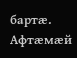бартæ. Афтæмæй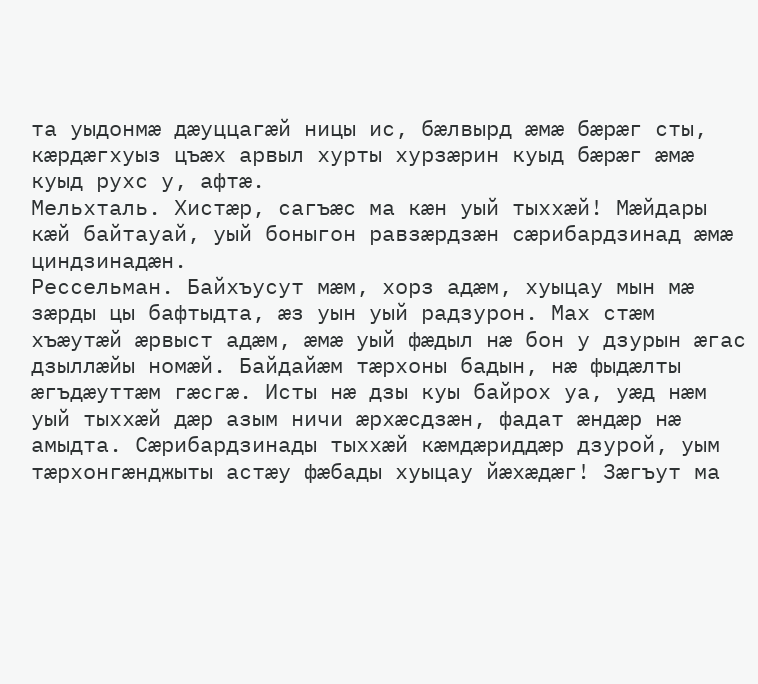та уыдонмæ дæуццагæй ницы ис, бæлвырд æмæ бæрæг сты, кæрдæгхуыз цъæх арвыл хурты хурзæрин куыд бæрæг æмæ куыд рухс у, афтæ.
Мельхталь. Хистæр, сагъæс ма кæн уый тыххæй! Мæйдары кæй байтауай, уый боныгон равзæрдзæн сæрибардзинад æмæ циндзинадæн.
Рессельман. Байхъусут мæм, хорз адæм, хуыцау мын мæ зæрды цы бафтыдта, æз уын уый радзурон. Мах стæм хъæутæй æрвыст адæм, æмæ уый фæдыл нæ бон у дзурын æгас дзыллæйы номæй. Байдайæм тæрхоны бадын, нæ фыдæлты æгъдæуттæм гæсгæ. Исты нæ дзы куы байрох уа, уæд нæм уый тыххæй дæр азым ничи æрхæсдзæн, фадат æндæр нæ амыдта. Сæрибардзинады тыххæй кæмдæриддæр дзурой, уым тæрхонгæнджыты астæу фæбады хуыцау йæхæдæг! Зæгъут ма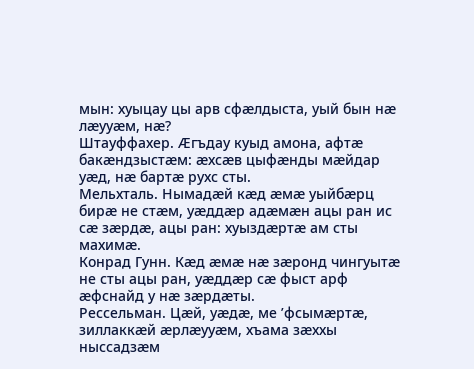мын: хуыцау цы арв сфæлдыста, уый бын нæ лæууæм, нæ?
Штауффахер. Æгъдау куыд амона, афтæ бакæндзыстæм: æхсæв цыфæнды мæйдар уæд, нæ бартæ рухс сты.
Мельхталь. Нымадæй кæд æмæ уыйбæрц бирæ не стæм, уæддæр адæмæн ацы ран ис сæ зæрдæ, ацы ран: хуыздæртæ ам сты махимæ.
Конрад Гунн. Кæд æмæ нæ зæронд чингуытæ не сты ацы ран, уæддæр сæ фыст арф æфснайд у нæ зæрдæты.
Рессельман. Цæй, уæдæ, ме ’фсымæртæ, зиллаккæй æрлæууæм, хъама зæххы ныссадзæм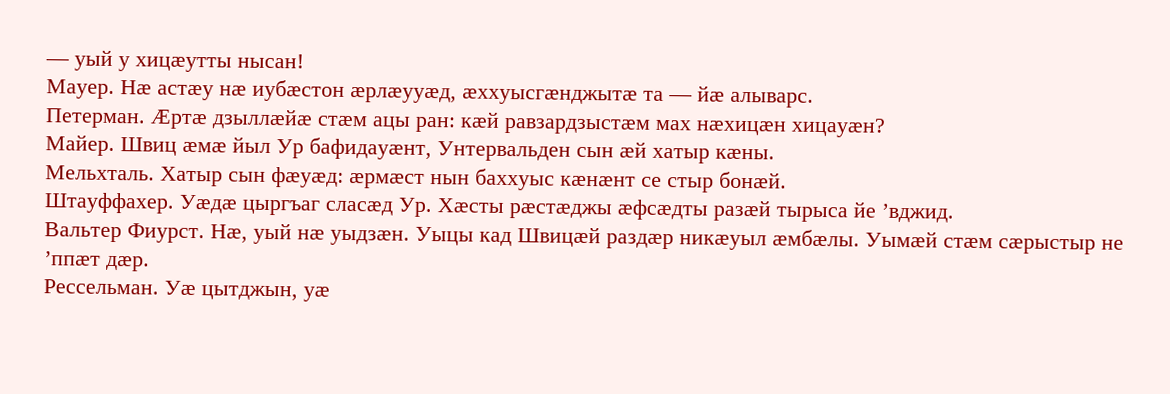— уый у хицæутты нысан!
Мауер. Нæ астæу нæ иубæстон æрлæууæд, æххуысгæнджытæ та — йæ алыварс.
Петерман. Æртæ дзыллæйæ стæм ацы ран: кæй равзардзыстæм мах нæхицæн хицауæн?
Майер. Швиц æмæ йыл Ур бафидауæнт, Унтервальден сын æй хатыр кæны.
Мельхталь. Хатыр сын фæуæд: æрмæст нын баххуыс кæнæнт се стыр бонæй.
Штауффахер. Уæдæ цыргъаг сласæд Ур. Хæсты рæстæджы æфсæдты разæй тырыса йе ’вджид.
Вальтер Фиурст. Нæ, уый нæ уыдзæн. Уыцы кад Швицæй раздæр никæуыл æмбæлы. Уымæй стæм сæрыстыр не ’ппæт дæр.
Рессельман. Уæ цытджын, уæ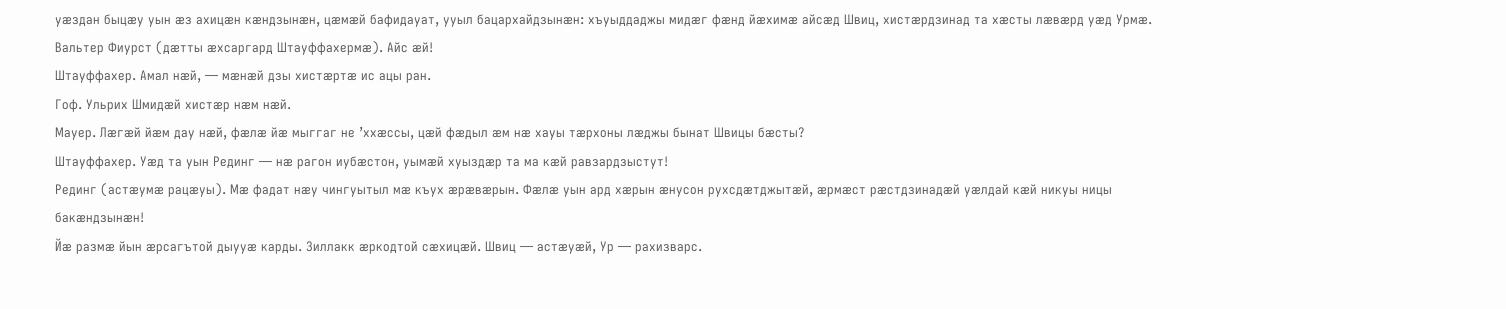уæздан быцæу уын æз ахицæн кæндзынæн, цæмæй бафидауат, ууыл бацархайдзынæн: хъуыддаджы мидæг фæнд йæхимæ айсæд Швиц, хистæрдзинад та хæсты лæвæрд уæд Урмæ.
Вальтер Фиурст (дæтты æхсаргард Штауффахермæ). Айс æй!
Штауффахер. Амал нæй, — мæнæй дзы хистæртæ ис ацы ран.
Гоф. Ульрих Шмидæй хистæр нæм нæй.
Мауер. Лæгæй йæм дау нæй, фæлæ йæ мыггаг не ’ххæссы, цæй фæдыл æм нæ хауы тæрхоны лæджы бынат Швицы бæсты?
Штауффахер. Уæд та уын Рединг — нæ рагон иубæстон, уымæй хуыздæр та ма кæй равзардзыстут!
Рединг (астæумæ рацæуы). Мæ фадат нæу чингуытыл мæ къух æрæвæрын. Фæлæ уын ард хæрын æнусон рухсдæтджытæй, æрмæст рæстдзинадæй уæлдай кæй никуы ницы бакæндзынæн!
Йæ размæ йын æрсагътой дыууæ карды. Зиллакк æркодтой сæхицæй. Швиц — астæуæй, Ур — рахизварс.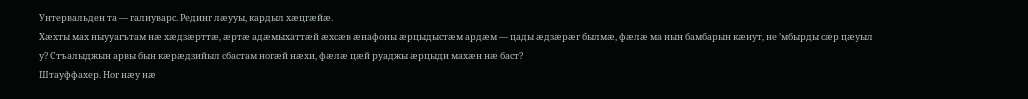Унтервальден та — галиуварс. Рединг лæууы, кардыл хæцгæйæ.
Хæхты мах ныууагътам нæ хæдзæрттæ, æртæ адæмыхаттæй æхсæв æнафоны æрцыдыстæм ардæм — цады æдзæрæг былмæ, фæлæ ма нын бамбарын кæнут, не ’мбырды сæр цæуыл у? Стъалыджын арвы бын кæрæдзийыл сбастам ногæй нæхи, фæлæ цæй руаджы æрцыди махæн нæ баст?
Штауффахер. Ног нæу нæ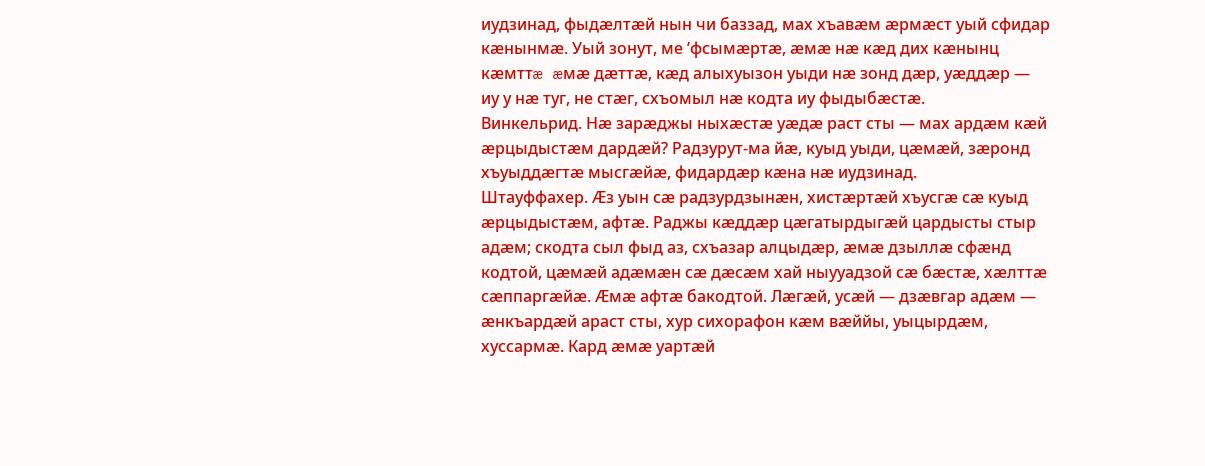иудзинад, фыдæлтæй нын чи баззад, мах хъавæм æрмæст уый сфидар кæнынмæ. Уый зонут, ме ’фсымæртæ, æмæ нæ кæд дих кæнынц кæмттæ æмæ дæттæ, кæд алыхуызон уыди нæ зонд дæр, уæддæр — иу у нæ туг, не стæг, схъомыл нæ кодта иу фыдыбæстæ.
Винкельрид. Нæ зарæджы ныхæстæ уæдæ раст сты — мах ардæм кæй æрцыдыстæм дардæй? Радзурут-ма йæ, куыд уыди, цæмæй, зæронд хъуыддæгтæ мысгæйæ, фидардæр кæна нæ иудзинад.
Штауффахер. Æз уын сæ радзурдзынæн, хистæртæй хъусгæ сæ куыд æрцыдыстæм, афтæ. Раджы кæддæр цæгатырдыгæй цардысты стыр адæм; скодта сыл фыд аз, схъазар алцыдæр, æмæ дзыллæ сфæнд кодтой, цæмæй адæмæн сæ дæсæм хай ныууадзой сæ бæстæ, хæлттæ сæппаргæйæ. Æмæ афтæ бакодтой. Лæгæй, усæй — дзæвгар адæм — æнкъардæй араст сты, хур сихорафон кæм вæййы, уыцырдæм, хуссармæ. Кард æмæ уартæй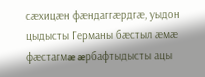сæхицæн фæндаггæрдгæ, уыдон цыдысты Германы бæстыл æмæ фæстагмæ æрбафтыдысты ацы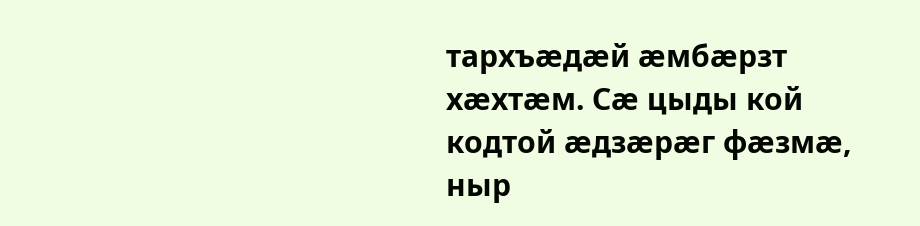тархъæдæй æмбæрзт хæхтæм. Сæ цыды кой кодтой æдзæрæг фæзмæ, ныр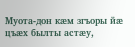Муота-дон кæм згъоры йæ цъæх былты астæу,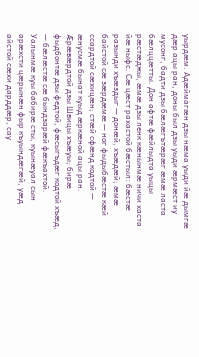уырдæм. Адæймагæн дзы нæма уыди йæ дымгæ дæр ацы ран, доны был дзы уыди æрмæст иу мусонг, бадти дзы бæлæгътæрæг æмæ ласта бæлццæтты. Дон афтæ фæйлыдта уыцы рæстæджы, æмæ дзы ленк кæнынмæ ничи хаста йæ ныфс. Сæ цæст рахастой бæстыл: бæстæ разынди хъæздыг — донæй, хъæдæй; æмæ байстой сæ зæрдæмæ — ног фыдыбæстæ кæй ссардтой сæхицæн; стæй сфæнд кодтой — æнусмæ бынат куыд æркæной ацы ран. Æрæвæрдтой дзы Швицы хъæуы; бирæ фыдбонтæ дзы федтой, фæсыгъдæг кодтой хъæд, — бæлæстæ сæ бындзарæй фæкъахтой. Уалынмæ куы бабирæ сты, куынæуал сын арæхсти цæрынæн фыр къуындæгæй, уæд айстой сæхи дарддæр, сау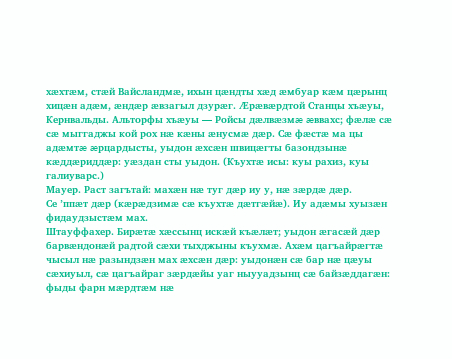хæхтæм, стæй Вайсландмæ, ихын цæндты хæд æмбуар кæм цæрынц хицæн адæм, æндæр æвзагыл дзурæг. Æрæвæрдтой Станцы хъæуы, Кернвальды. Альторфы хъæуы — Ройсы дæлвæзмæ æввахс; фæлæ сæ сæ мыггаджы кой рох нæ кæны æнусмæ дæр. Сæ фæстæ ма цы адæмтæ æрцардысты, уыдон æхсæн швицæгты базондзынæ кæддæриддæр: уæздан сты уыдон. (Къухтæ исы: куы рахиз, куы галиуварс.)
Мауер. Раст загътай: махæн нæ туг дæр иу у, нæ зæрдæ дæр.
Се ’ппæт дæр (кæрæдзимæ сæ къухтæ дæтгæйæ). Иу адæмы хуызæн фидаудзыстæм мах.
Штауффахер. Бирæтæ хæссынц искæй къæлæт; уыдон æгасæй дæр барвæндонæй радтой сæхи тыхджыны къухмæ. Ахæм цагъайрæгтæ чысыл нæ разындзæн мах æхсæн дæр: уыдонæн сæ бар нæ цæуы сæхиуыл, сæ цагъайраг зæрдæйы уаг ныууадзынц сæ байзæддагæн: фыды фарн мæрдтæм нæ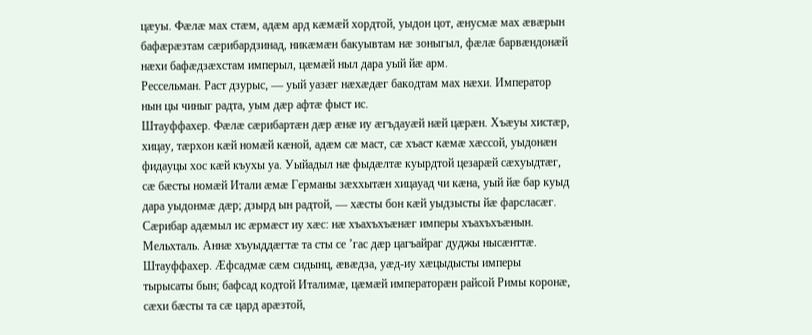цæуы. Фæлæ мах стæм, адæм ард кæмæй хордтой, уыдон цот, æнусмæ мах æвæрын бафæрæзтам сæрибардзинад, никæмæн бакуывтам нæ зоныгыл, фæлæ барвæндонæй нæхи бафæдзæхстам имперыл, цæмæй ныл дара уый йæ арм.
Рессельман. Раст дзурыс, — уый уазæг нæхæдæг бакодтам мах нæхи. Император нын цы чиныг радта, уым дæр афтæ фыст ис.
Штауффахер. Фæлæ сæрибартæн дæр æнæ иу æгъдауæй нæй цæрæн. Хъæуы хистæр, хицау, тæрхон кæй номæй кæной, адæм сæ маст, сæ хъаст кæмæ хæссой, уыдонæн фидауцы хос кæй къухы уа. Уыйадыл нæ фыдæлтæ куырдтой цезарæй сæхуыдтæг, сæ бæсты номæй Итали æмæ Германы зæххытæн хицауад чи кæна, уый йæ бар куыд дара уыдонмæ дæр; дзырд ын радтой, — хæсты бон кæй уыдзысты йæ фарсласæг. Сæрибар адæмыл ис æрмæст иу хæс: нæ хъахъхъæнæг имперы хъахъхъæнын.
Мельхталь. Аннæ хъуыддæгтæ та сты се ’гас дæр цагъайраг дуджы нысæнттæ.
Штауффахер. Æфсадмæ сæм сидынц, æвæдза, уæд-иу хæцыдысты имперы тырысаты бын; бафсад кодтой Италимæ, цæмæй императорæн райсой Римы коронæ, сæхи бæсты та сæ цард арæзтой,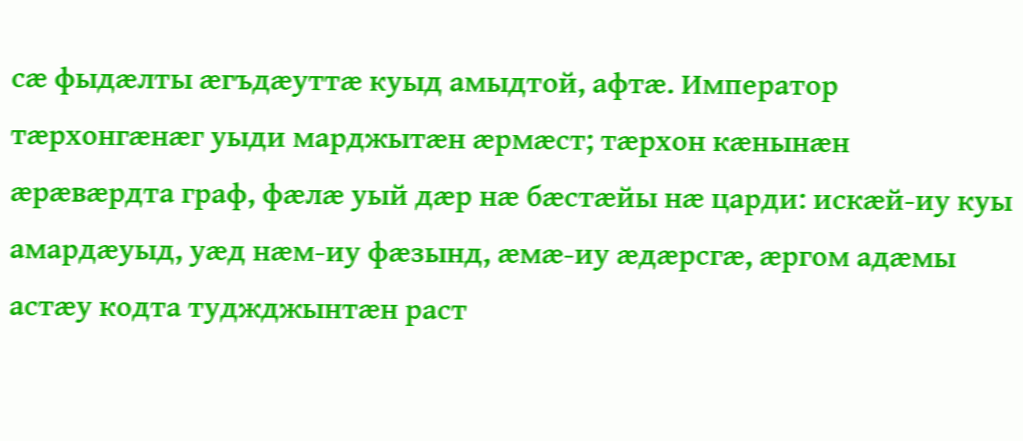сæ фыдæлты æгъдæуттæ куыд амыдтой, афтæ. Император тæрхонгæнæг уыди марджытæн æрмæст; тæрхон кæнынæн æрæвæрдта граф, фæлæ уый дæр нæ бæстæйы нæ царди: искæй-иу куы амардæуыд, уæд нæм-иу фæзынд, æмæ-иу æдæрсгæ, æргом адæмы астæу кодта туджджынтæн раст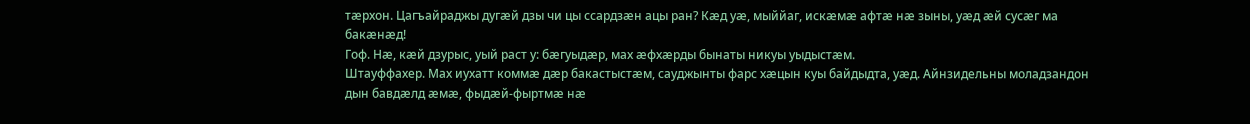тæрхон. Цагъайраджы дугæй дзы чи цы ссардзæн ацы ран? Кæд уæ, мыййаг, искæмæ афтæ нæ зыны, уæд æй сусæг ма бакæнæд!
Гоф. Нæ, кæй дзурыс, уый раст у: бæгуыдæр, мах æфхæрды бынаты никуы уыдыстæм.
Штауффахер. Мах иухатт коммæ дæр бакастыстæм, сауджынты фарс хæцын куы байдыдта, уæд. Айнзидельны моладзандон дын бавдæлд æмæ, фыдæй-фыртмæ нæ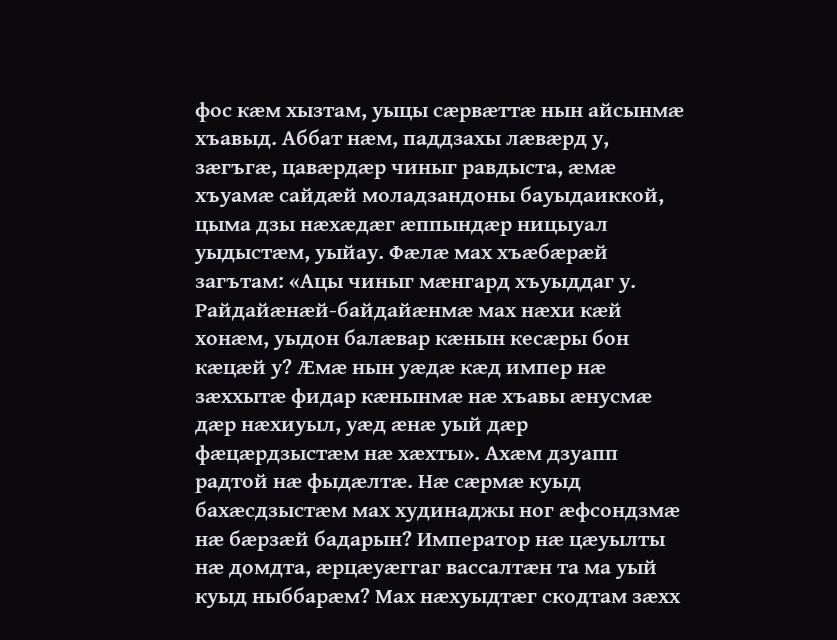фос кæм хызтам, уыцы сæрвæттæ нын айсынмæ хъавыд. Аббат нæм, паддзахы лæвæрд у, зæгъгæ, цавæрдæр чиныг равдыста, æмæ хъуамæ сайдæй моладзандоны бауыдаиккой, цыма дзы нæхæдæг æппындæр ницыуал уыдыстæм, уыйау. Фæлæ мах хъæбæрæй загътам: «Ацы чиныг мæнгард хъуыддаг у. Райдайæнæй-байдайæнмæ мах нæхи кæй хонæм, уыдон балæвар кæнын кесæры бон кæцæй у? Æмæ нын уæдæ кæд импер нæ зæххытæ фидар кæнынмæ нæ хъавы æнусмæ дæр нæхиуыл, уæд æнæ уый дæр фæцæрдзыстæм нæ хæхты». Ахæм дзуапп радтой нæ фыдæлтæ. Нæ сæрмæ куыд бахæсдзыстæм мах худинаджы ног æфсондзмæ нæ бæрзæй бадарын? Император нæ цæуылты нæ домдта, æрцæуæггаг вассалтæн та ма уый куыд ныббарæм? Мах нæхуыдтæг скодтам зæхх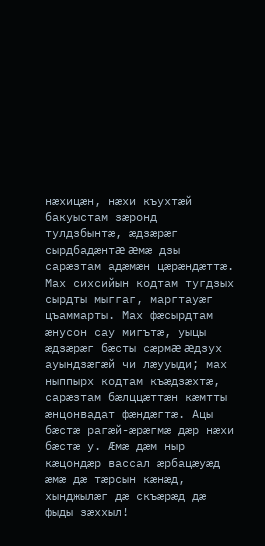нæхицæн, нæхи къухтæй бакуыстам зæронд тулдзбынтæ, æдзæрæг сырдбадæнтæ æмæ дзы сарæзтам адæмæн цæрæндæттæ. Мах сихсийын кодтам тугдзых сырдты мыггаг, маргтауæг цъаммарты. Мах фæсырдтам æнусон сау мигътæ, уыцы æдзæрæг бæсты сæрмæ æдзух ауындзæгæй чи лæууыди; мах ныппырх кодтам къæдзæхтæ, сарæзтам бæлццæттæн кæмтты æнцонвадат фæндæгтæ. Ацы бæстæ рагæй-æрæгмæ дæр нæхи бæстæ у. Æмæ дæм ныр кæцондæр вассал æрбацæуæд æмæ дæ тæрсын кæнæд, хынджылæг дæ скъæрæд дæ фыды зæххыл!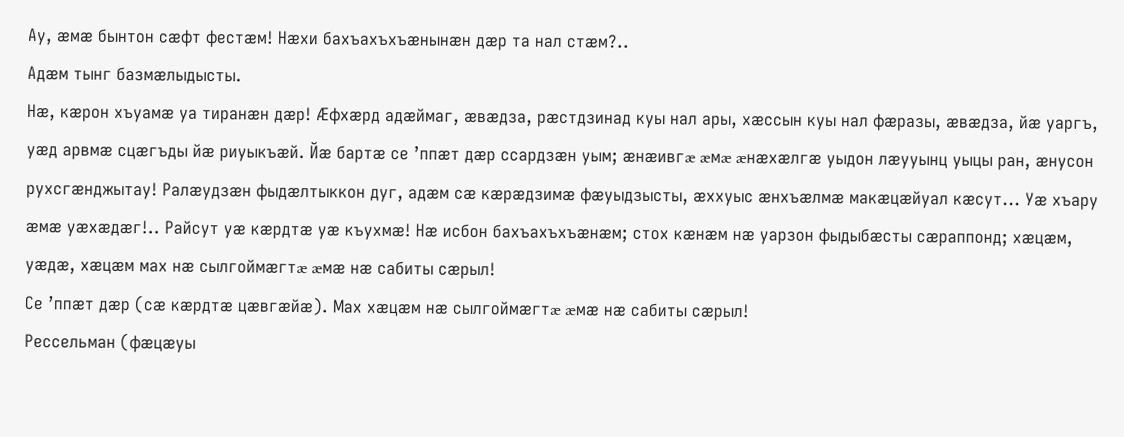Ау, æмæ бынтон сæфт фестæм! Нæхи бахъахъхъæнынæн дæр та нал стæм?..
Адæм тынг базмæлыдысты.
Нæ, кæрон хъуамæ уа тиранæн дæр! Æфхæрд адæймаг, æвæдза, рæстдзинад куы нал ары, хæссын куы нал фæразы, æвæдза, йæ уаргъ, уæд арвмæ сцæгъды йæ риуыкъæй. Йæ бартæ се ’ппæт дæр ссардзæн уым; æнæивгæ æмæ æнæхæлгæ уыдон лæууынц уыцы ран, æнусон рухсгæнджытау! Ралæудзæн фыдæлтыккон дуг, адæм сæ кæрæдзимæ фæуыдзысты, æххуыс æнхъæлмæ макæцæйуал кæсут... Уæ хъару æмæ уæхæдæг!.. Райсут уæ кæрдтæ уæ къухмæ! Нæ исбон бахъахъхъæнæм; стох кæнæм нæ уарзон фыдыбæсты сæраппонд; хæцæм, уæдæ, хæцæм мах нæ сылгоймæгтæ æмæ нæ сабиты сæрыл!
Се ’ппæт дæр (сæ кæрдтæ цæвгæйæ). Мах хæцæм нæ сылгоймæгтæ æмæ нæ сабиты сæрыл!
Рессельман (фæцæуы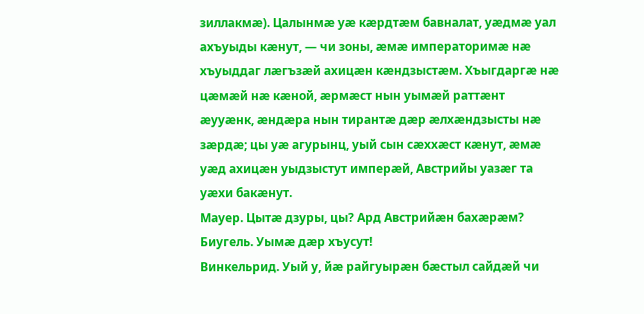зиллакмæ). Цалынмæ уæ кæрдтæм бавналат, уæдмæ уал ахъуыды кæнут, — чи зоны, æмæ императоримæ нæ хъуыддаг лæгъзæй ахицæн кæндзыстæм. Хъыгдаргæ нæ цæмæй нæ кæной, æрмæст нын уымæй раттæнт æууæнк, æндæра нын тирантæ дæр æлхæндзысты нæ зæрдæ; цы уæ агурынц, уый сын сæххæст кæнут, æмæ уæд ахицæн уыдзыстут имперæй, Австрийы уазæг та уæхи бакæнут.
Мауер. Цытæ дзуры, цы? Ард Австрийæн бахæрæм?
Биугель. Уымæ дæр хъусут!
Винкельрид. Уый у, йæ райгуырæн бæстыл сайдæй чи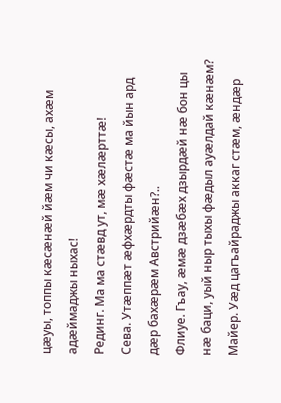цæуы, топпы кæсæнæй йæм чи кæсы, ахæм адæймаджы ныхас!
Рединг. Ма ма стæвд ут, мæ хæлæрттæ!
Сева. Утæппæт æфхæрдты фæстæ ма йын ард дæр бахæрæм Австрийæн?..
Флиуе. Гъау, æмæ дзæбæх дзырдæй нæ бон цы нæ баци, уый ныр тыхы фæдыл ауæлдай кæнæм?
Майер. Уæд цагъайраджы аккаг стæм, æндæр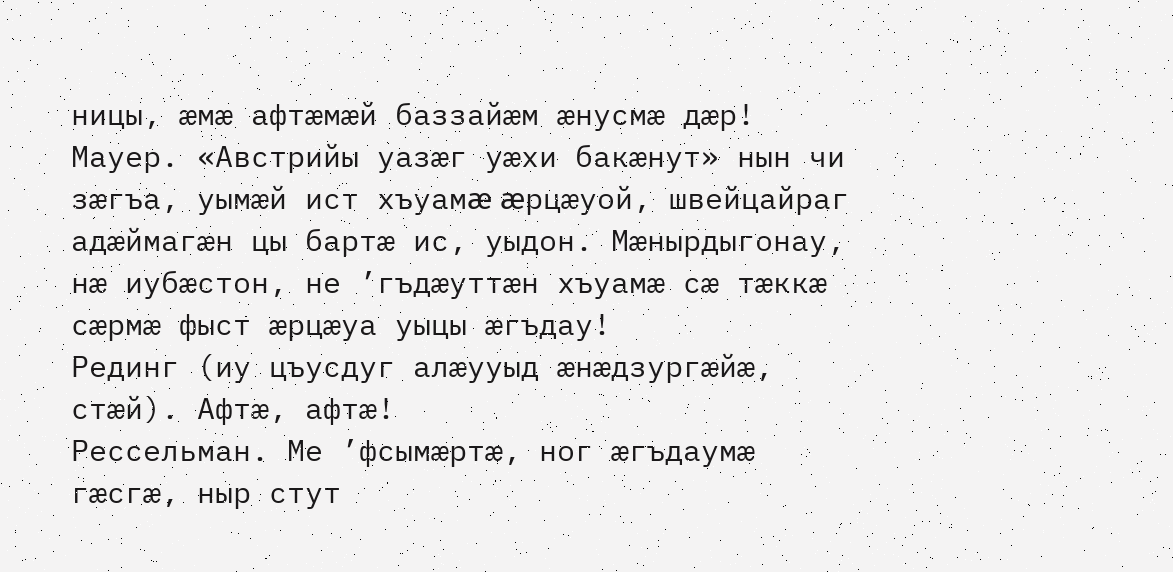ницы, æмæ афтæмæй баззайæм æнусмæ дæр!
Мауер. «Австрийы уазæг уæхи бакæнут» нын чи зæгъа, уымæй ист хъуамæ æрцæуой, швейцайраг адæймагæн цы бартæ ис, уыдон. Мæнырдыгонау, нæ иубæстон, не ’гъдæуттæн хъуамæ сæ тæккæ сæрмæ фыст æрцæуа уыцы æгъдау!
Рединг (иу цъусдуг алæууыд æнæдзургæйæ, стæй). Афтæ, афтæ!
Рессельман. Ме ’фсымæртæ, ног æгъдаумæ гæсгæ, ныр стут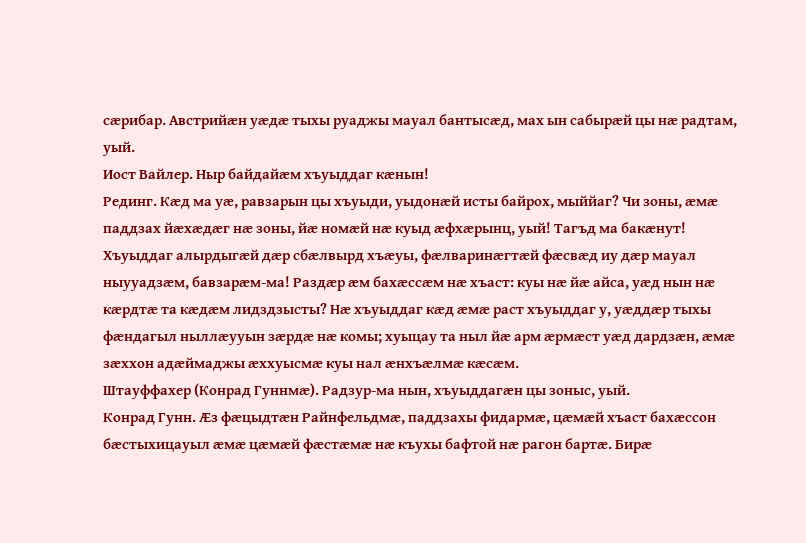сæрибар. Австрийæн уæдæ тыхы руаджы мауал бантысæд, мах ын сабырæй цы нæ радтам, уый.
Иост Вайлер. Ныр байдайæм хъуыддаг кæнын!
Рединг. Кæд ма уæ, равзарын цы хъуыди, уыдонæй исты байрох, мыййаг? Чи зоны, æмæ паддзах йæхæдæг нæ зоны, йæ номæй нæ куыд æфхæрынц, уый! Тагъд ма бакæнут! Хъуыддаг алырдыгæй дæр сбæлвырд хъæуы, фæлваринæгтæй фæсвæд иу дæр мауал ныууадзæм, бавзарæм-ма! Раздæр æм бахæссæм нæ хъаст: куы нæ йæ айса, уæд нын нæ кæрдтæ та кæдæм лидздзысты? Нæ хъуыддаг кæд æмæ раст хъуыддаг у, уæддæр тыхы фæндагыл ныллæууын зæрдæ нæ комы; хуыцау та ныл йæ арм æрмæст уæд дардзæн, æмæ зæххон адæймаджы æххуысмæ куы нал æнхъæлмæ кæсæм.
Штауффахер (Конрад Гуннмæ). Радзур-ма нын, хъуыддагæн цы зоныс, уый.
Конрад Гунн. Æз фæцыдтæн Райнфельдмæ, паддзахы фидармæ, цæмæй хъаст бахæссон бæстыхицауыл æмæ цæмæй фæстæмæ нæ къухы бафтой нæ рагон бартæ. Бирæ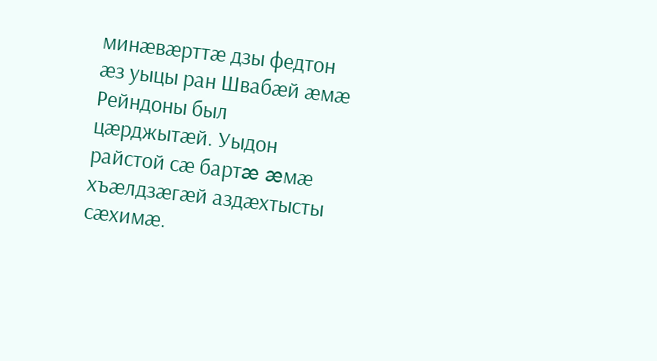минæвæрттæ дзы федтон æз уыцы ран Швабæй æмæ Рейндоны был цæрджытæй. Уыдон райстой сæ бартæ æмæ хъæлдзæгæй аздæхтысты сæхимæ.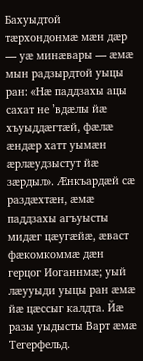Бахуыдтой тæрхондонмæ мæн дæр — уæ минæвары — æмæ мын радзырдтой уыцы ран: «Нæ паддзахы ацы сахат не ’вдæлы йæ хъуыддæгтæй, фæлæ æндæр хатт уымæн æрлæудзыстут йæ зæрдыл». Æнкъардæй сæ раздæхтæн, æмæ паддзахы агъуысты мидæг цæугæйæ, æваст фæкомкоммæ дæн герцог Иоганнмæ; уый лæууыди уыцы ран æмæ йæ цæссыг калдта. Йæ разы уыдысты Варт æмæ Тегерфельд.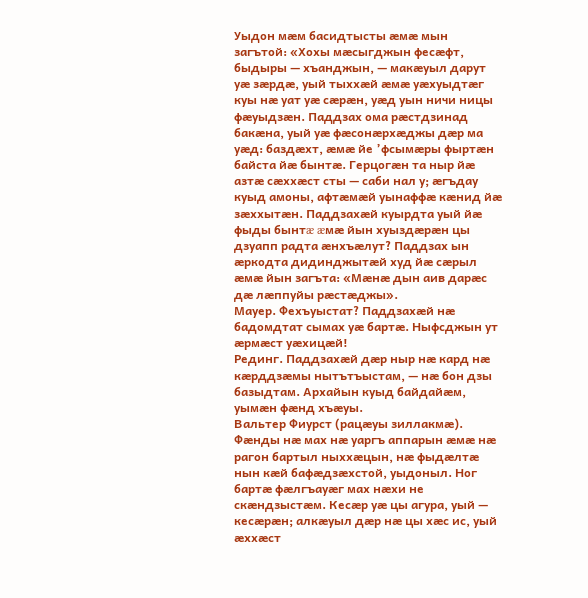Уыдон мæм басидтысты æмæ мын загътой: «Хохы мæсыгджын фесæфт, быдыры — хъанджын, — макæуыл дарут уæ зæрдæ, уый тыххæй æмæ уæхуыдтæг куы нæ уат уæ сæрæн, уæд уын ничи ницы фæуыдзæн. Паддзах ома рæстдзинад бакæна, уый уæ фæсонæрхæджы дæр ма уæд: баздæхт, æмæ йе ’фсымæры фыртæн байста йæ бынтæ. Герцогæн та ныр йæ азтæ сæххæст сты — саби нал у; æгъдау куыд амоны, афтæмæй уынаффæ кæнид йæ зæххытæн. Паддзахæй куырдта уый йæ фыды бынтæ æмæ йын хуыздæрæн цы дзуапп радта æнхъæлут? Паддзах ын æркодта дидинджытæй худ йæ сæрыл æмæ йын загъта: «Мæнæ дын аив дарæс дæ лæппуйы рæстæджы».
Мауер. Фехъуыстат? Паддзахæй нæ бадомдтат сымах уæ бартæ. Ныфсджын ут æрмæст уæхицæй!
Рединг. Паддзахæй дæр ныр нæ кард нæ кæрддзæмы нытътъыстам, — нæ бон дзы базыдтам. Архайын куыд байдайæм, уымæн фæнд хъæуы.
Вальтер Фиурст (рацæуы зиллакмæ). Фæнды нæ мах нæ уаргъ аппарын æмæ нæ рагон бартыл ныххæцын, нæ фыдæлтæ нын кæй бафæдзæхстой, уыдоныл. Ног бартæ фæлгъауæг мах нæхи не скæндзыстæм. Кесæр уæ цы агура, уый — кесæрæн; алкæуыл дæр нæ цы хæс ис, уый æххæст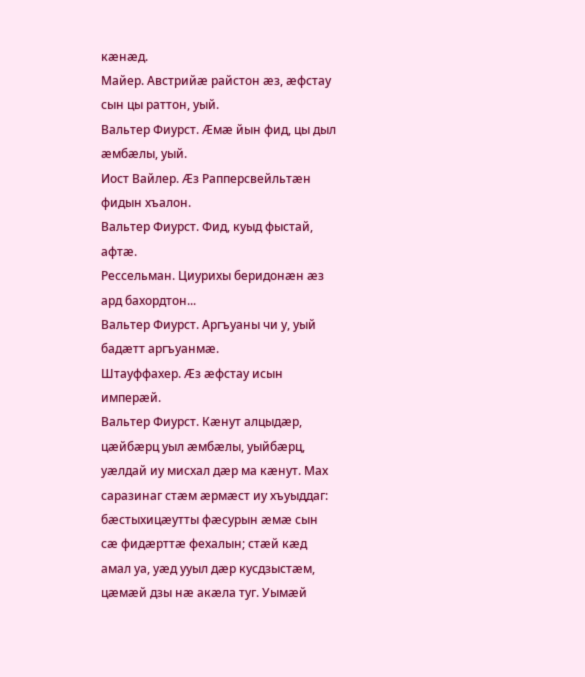кæнæд.
Майер. Австрийæ райстон æз, æфстау сын цы раттон, уый.
Вальтер Фиурст. Æмæ йын фид, цы дыл æмбæлы, уый.
Иост Вайлер. Æз Рапперсвейльтæн фидын хъалон.
Вальтер Фиурст. Фид, куыд фыстай, афтæ.
Рессельман. Циурихы беридонæн æз ард бахордтон...
Вальтер Фиурст. Аргъуаны чи у, уый бадæтт аргъуанмæ.
Штауффахер. Æз æфстау исын имперæй.
Вальтер Фиурст. Кæнут алцыдæр, цæйбæрц уыл æмбæлы, уыйбæрц, уæлдай иу мисхал дæр ма кæнут. Мах саразинаг стæм æрмæст иу хъуыддаг: бæстыхицæутты фæсурын æмæ сын сæ фидæрттæ фехалын; стæй кæд амал уа, уæд ууыл дæр кусдзыстæм, цæмæй дзы нæ акæла туг. Уымæй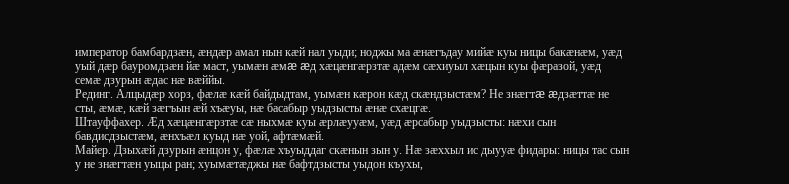император бамбардзæн, æндæр амал нын кæй нал уыди; ноджы ма æнæгъдау мийæ куы ницы бакæнæм, уæд уый дæр бауромдзæн йæ маст, уымæн æмæ æд хæцæнгæрзтæ адæм сæхиуыл хæцын куы фæразой, уæд семæ дзурын æдас нæ вæййы.
Рединг. Алцыдæр хорз, фæлæ кæй байдыдтам, уымæн кæрон кæд скæндзыстæм? Не знæгтæ æдзæттæ не сты, æмæ, кæй зæгъын æй хъæуы, нæ басабыр уыдзысты æнæ схæцгæ.
Штауффахер. Æд хæцæнгæрзтæ сæ ныхмæ куы æрлæууæм, уæд æрсабыр уыдзысты: нæхи сын бавдисдзыстæм, æнхъæл куыд нæ уой, афтæмæй.
Майер. Дзыхæй дзурын æнцон у, фæлæ хъуыддаг скæнын зын у. Нæ зæххыл ис дыууæ фидары: ницы тас сын у не знæгтæн уыцы ран; хуымæтæджы нæ бафтдзысты уыдон къухы,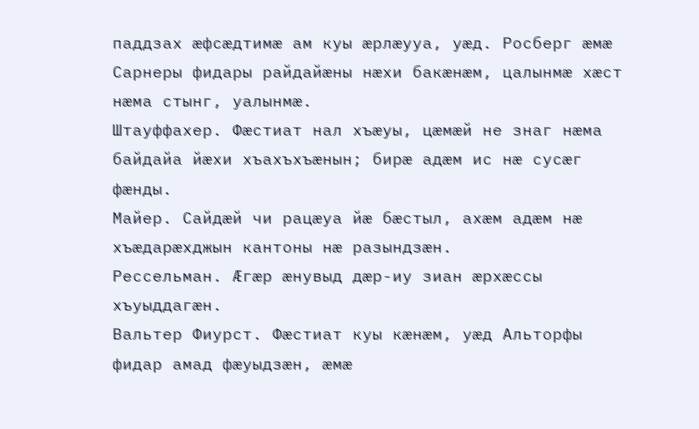паддзах æфсæдтимæ ам куы æрлæууа, уæд. Росберг æмæ Сарнеры фидары райдайæны нæхи бакæнæм, цалынмæ хæст нæма стынг, уалынмæ.
Штауффахер. Фæстиат нал хъæуы, цæмæй не знаг нæма байдайа йæхи хъахъхъæнын; бирæ адæм ис нæ сусæг фæнды.
Майер. Сайдæй чи рацæуа йæ бæстыл, ахæм адæм нæ хъæдарæхджын кантоны нæ разындзæн.
Рессельман. Æгæр æнувыд дæр-иу зиан æрхæссы хъуыддагæн.
Вальтер Фиурст. Фæстиат куы кæнæм, уæд Альторфы фидар амад фæуыдзæн, æмæ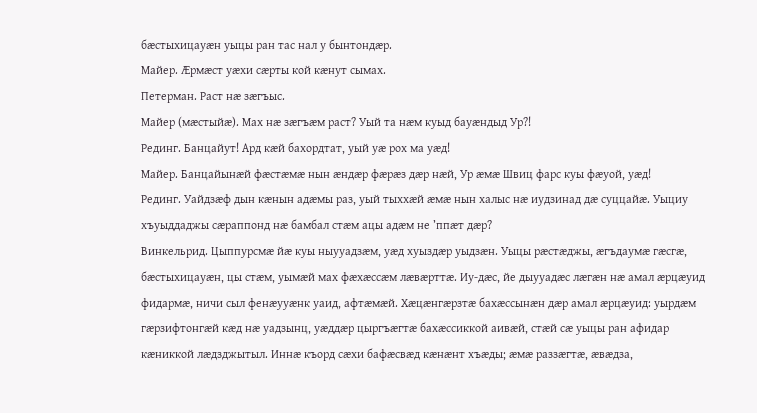бæстыхицауæн уыцы ран тас нал у бынтондæр.
Майер. Æрмæст уæхи сæрты кой кæнут сымах.
Петерман. Раст нæ зæгъыс.
Майер (мæстыйæ). Мах нæ зæгъæм раст? Уый та нæм куыд бауæндыд Ур?!
Рединг. Банцайут! Ард кæй бахордтат, уый уæ рох ма уæд!
Майер. Банцайынæй фæстæмæ нын æндæр фæрæз дæр нæй, Ур æмæ Швиц фарс куы фæуой, уæд!
Рединг. Уайдзæф дын кæнын адæмы раз, уый тыххæй æмæ нын халыс нæ иудзинад дæ суццайæ. Уыциу хъуыддаджы сæраппонд нæ бамбал стæм ацы адæм не ’ппæт дæр?
Винкельрид. Цыппурсмæ йæ куы ныууадзæм, уæд хуыздæр уыдзæн. Уыцы рæстæджы, æгъдаумæ гæсгæ, бæстыхицауæн, цы стæм, уымæй мах фæхæссæм лæвæрттæ. Иу-дæс, йе дыууадæс лæгæн нæ амал æрцæуид фидармæ, ничи сыл фенæууæнк уаид, афтæмæй. Хæцæнгæрзтæ бахæссынæн дæр амал æрцæуид: уырдæм гæрзифтонгæй кæд нæ уадзынц, уæддæр цыргъæгтæ бахæссиккой аивæй, стæй сæ уыцы ран афидар кæниккой лæдзджытыл. Иннæ къорд сæхи бафæсвæд кæнæнт хъæды; æмæ раззæгтæ, æвæдза,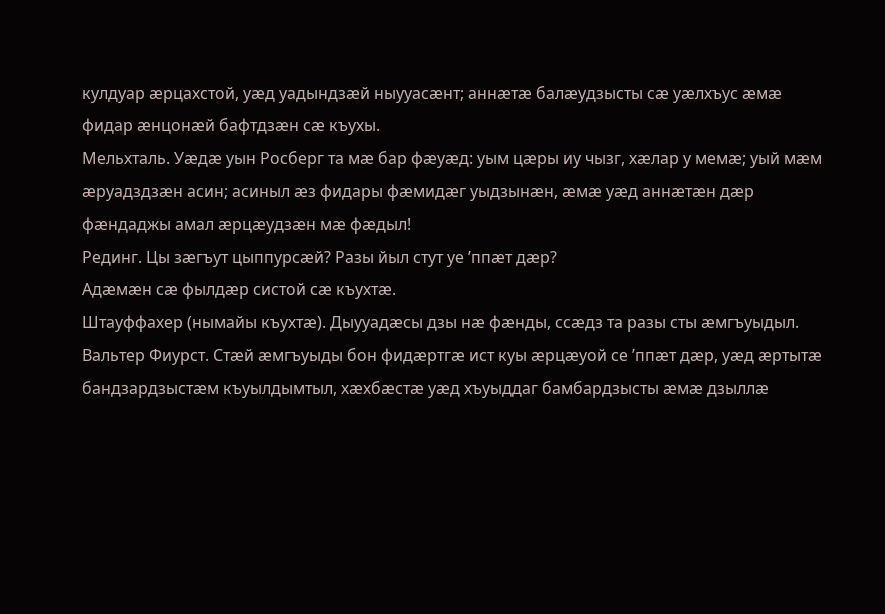кулдуар æрцахстой, уæд уадындзæй ныууасæнт; аннæтæ балæудзысты сæ уæлхъус æмæ фидар æнцонæй бафтдзæн сæ къухы.
Мельхталь. Уæдæ уын Росберг та мæ бар фæуæд: уым цæры иу чызг, хæлар у мемæ; уый мæм æруадздзæн асин; асиныл æз фидары фæмидæг уыдзынæн, æмæ уæд аннæтæн дæр фæндаджы амал æрцæудзæн мæ фæдыл!
Рединг. Цы зæгъут цыппурсæй? Разы йыл стут уе ’ппæт дæр?
Адæмæн сæ фылдæр систой сæ къухтæ.
Штауффахер (нымайы къухтæ). Дыууадæсы дзы нæ фæнды, ссæдз та разы сты æмгъуыдыл.
Вальтер Фиурст. Стæй æмгъуыды бон фидæртгæ ист куы æрцæуой се ’ппæт дæр, уæд æртытæ бандзардзыстæм къуылдымтыл, хæхбæстæ уæд хъуыддаг бамбардзысты æмæ дзыллæ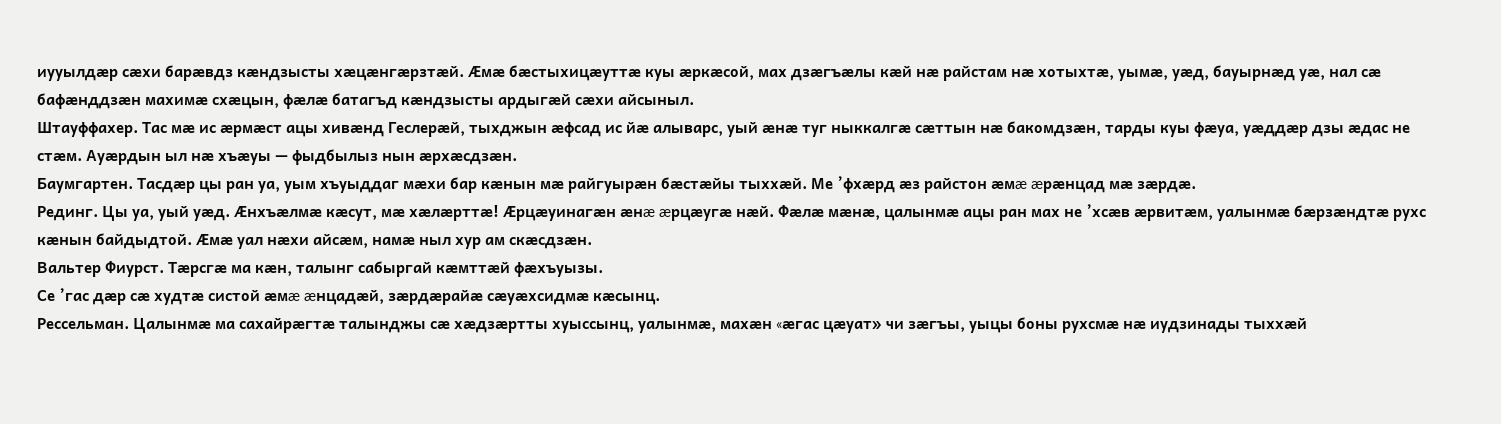иууылдæр сæхи барæвдз кæндзысты хæцæнгæрзтæй. Æмæ бæстыхицæуттæ куы æркæсой, мах дзæгъæлы кæй нæ райстам нæ хотыхтæ, уымæ, уæд, бауырнæд уæ, нал сæ бафæнддзæн махимæ схæцын, фæлæ батагъд кæндзысты ардыгæй сæхи айсыныл.
Штауффахер. Тас мæ ис æрмæст ацы хивæнд Геслерæй, тыхджын æфсад ис йæ алыварс, уый æнæ туг ныккалгæ сæттын нæ бакомдзæн, тарды куы фæуа, уæддæр дзы æдас не стæм. Ауæрдын ыл нæ хъæуы — фыдбылыз нын æрхæсдзæн.
Баумгартен. Тасдæр цы ран уа, уым хъуыддаг мæхи бар кæнын мæ райгуырæн бæстæйы тыххæй. Ме ’фхæрд æз райстон æмæ æрæнцад мæ зæрдæ.
Рединг. Цы уа, уый уæд. Æнхъæлмæ кæсут, мæ хæлæрттæ! Æрцæуинагæн æнæ æрцæугæ нæй. Фæлæ мæнæ, цалынмæ ацы ран мах не ’хсæв æрвитæм, уалынмæ бæрзæндтæ рухс кæнын байдыдтой. Æмæ уал нæхи айсæм, намæ ныл хур ам скæсдзæн.
Вальтер Фиурст. Тæрсгæ ма кæн, талынг сабыргай кæмттæй фæхъуызы.
Се ’гас дæр сæ худтæ систой æмæ æнцадæй, зæрдæрайæ сæуæхсидмæ кæсынц.
Рессельман. Цалынмæ ма сахайрæгтæ талынджы сæ хæдзæртты хуыссынц, уалынмæ, махæн «æгас цæуат» чи зæгъы, уыцы боны рухсмæ нæ иудзинады тыххæй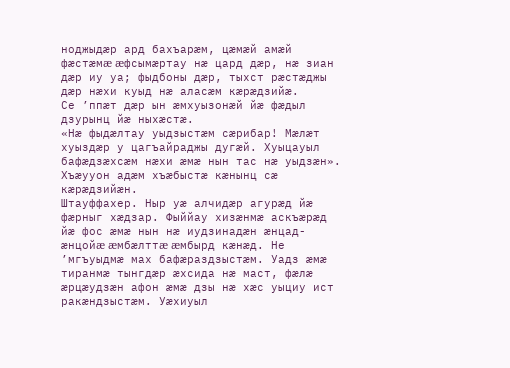ноджыдæр ард бахъарæм, цæмæй амæй фæстæмæ æфсымæртау нæ цард дæр, нæ зиан дæр иу уа; фыдбоны дæр, тыхст рæстæджы дæр нæхи куыд нæ аласæм кæрæдзийæ.
Се ’ппæт дæр ын æмхуызонæй йæ фæдыл дзурынц йæ ныхæстæ.
«Нæ фыдæлтау уыдзыстæм сæрибар! Мæлæт хуыздæр у цагъайраджы дугæй. Хуыцауыл бафæдзæхсæм нæхи æмæ нын тас нæ уыдзæн».
Хъæууон адæм хъæбыстæ кæнынц сæ кæрæдзийæн.
Штауффахер. Ныр уæ алчидæр агурæд йæ фæрныг хæдзар. Фыййау хизæнмæ аскъæрæд йæ фос æмæ нын нæ иудзинадæн æнцад-æнцойæ æмбæлттæ æмбырд кæнæд. Не ’мгъуыдмæ мах бафæраздзыстæм. Уадз æмæ тиранмæ тынгдæр æхсида нæ маст, фæлæ æрцæудзæн афон æмæ дзы нæ хæс уыциу ист ракæндзыстæм. Уæхиуыл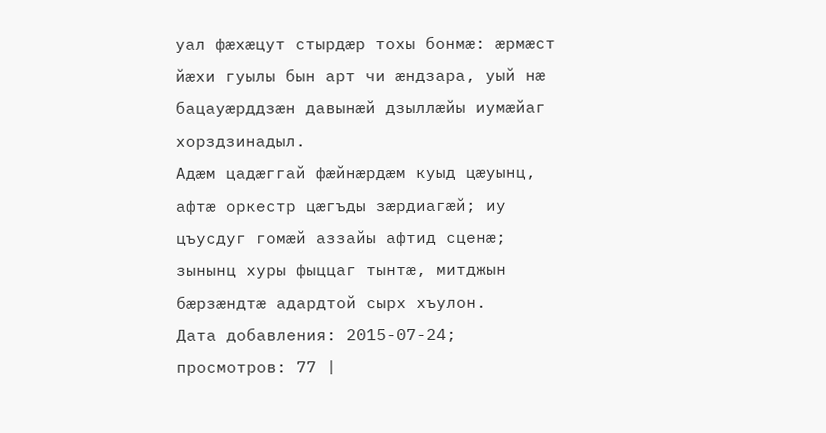уал фæхæцут стырдæр тохы бонмæ: æрмæст йæхи гуылы бын арт чи æндзара, уый нæ бацауæрддзæн давынæй дзыллæйы иумæйаг хорздзинадыл.
Адæм цадæггай фæйнæрдæм куыд цæуынц, афтæ оркестр цæгъды зæрдиагæй; иу цъусдуг гомæй аззайы афтид сценæ; зынынц хуры фыццаг тынтæ, митджын бæрзæндтæ адардтой сырх хъулон.
Дата добавления: 2015-07-24; просмотров: 77 |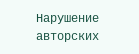Нарушение авторских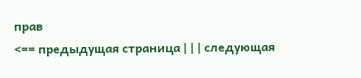прав
<== предыдущая страница | | | следующая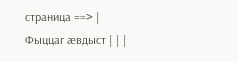страница ==> |
Фыццаг æвдыст | | |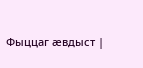Фыццаг æвдыст |